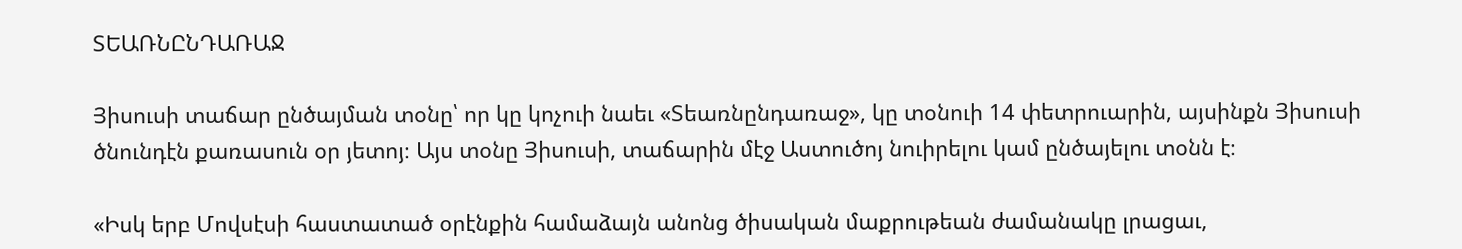ՏԵԱՌՆԸՆԴԱՌԱՋ

Յիսուսի տաճար ընծայման տօնը՝ որ կը կոչուի նաեւ «Տեառնընդառաջ», կը տօնուի 14 փետրուարին, այսինքն Յիսուսի ծնունդէն քառասուն օր յետոյ։ Այս տօնը Յիսուսի, տաճարին մէջ Աստուծոյ նուիրելու կամ ընծայելու տօնն է։

«Իսկ երբ Մովսէսի հաստատած օրէնքին համաձայն անոնց ծիսական մաքրութեան ժամանակը լրացաւ,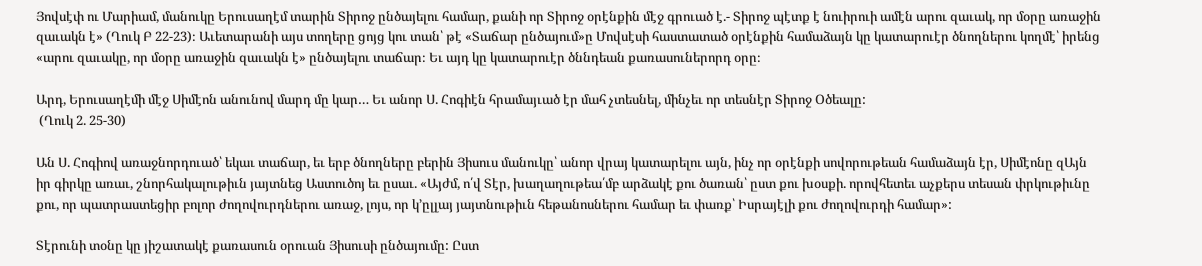Յովսէփ ու Մարիամ, մանուկը Երուսաղէմ տարին Տիրոջ ընծայելու համար, քանի որ Տիրոջ օրէնքին մէջ գրուած է.- Տիրոջ պէտք է նուիրուի ամէն արու զաւակ, որ մօրը առաջին զաւակն է» (Ղուկ Բ 22-23)։ Աւետարանի այս տողերը ցոյց կու տան՝ թէ «Տաճար ընծայում»ը Մովսէսի հաստատած օրէնքին համաձայն կը կատարուէր ծնողներու կողմէ՝ իրենց «արու զաւակը, որ մօրը առաջին զաւակն է» ընծայելու տաճար։ Եւ այդ կը կատարուէր ծննդեան քառասուներորդ օրը։

Արդ, Երուսաղէմի մէջ Սիմէոն անունով մարդ մը կար… Եւ անոր Ս. Հոգիէն հրամայւած էր մահ չտեսնել, մինչեւ որ տեսնէր Տիրոջ Օծեալը:
 (Ղուկ 2. 25-30)

Ան Ս. Հոգիով առաջնորդուած՝ եկաւ տաճար, եւ երբ ծնողները բերին Յիսուս մանուկը՝ անոր վրայ կատարելու այն, ինչ որ օրէնքի սովորութեան համաձայն էր, Սիմէոնը զԱյն իր գիրկը առաւ, շնորհակալութիւն յայտնեց Աստուծոյ եւ ըսաւ. «Այժմ, ո՛վ Տէր, խաղաղութեա՛մբ արձակէ քու ծառան՝ ըստ քու խօսքի. որովհետեւ աչքերս տեսան փրկութիւնը քու, որ պատրաստեցիր բոլոր ժողովուրդներու առաջ, լոյս, որ կ՚ըլլայ յայտնութիւն հեթանոսներու համար եւ փառք՝ Իսրայէլի քու ժողովուրդի համար»:

Տէրունի տօնը կը յիշատակէ քառասուն օրուան Յիսուսի ընծայումը: Ըստ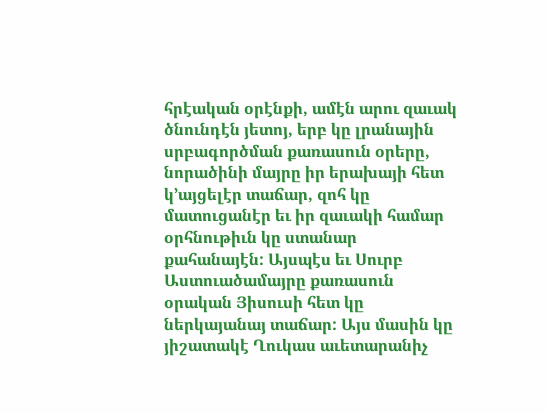հրէական օրէնքի, ամէն արու զաւակ ծնունդէն յետոյ, երբ կը լրանային սրբագործման քառասուն օրերը, նորածինի մայրը իր երախայի հետ կ՚այցելէր տաճար, զոհ կը մատուցանէր եւ իր զաւակի համար օրհնութիւն կը ստանար քահանայէն: Այսպէս եւ Սուրբ Աստուածամայրը քառասուն օրական Յիսուսի հետ կը ներկայանայ տաճար: Այս մասին կը յիշատակէ Ղուկաս աւետարանիչ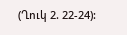(Ղուկ 2. 22-24):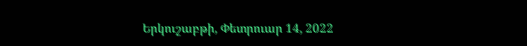Երկուշաբթի, Փետրուար 14, 2022